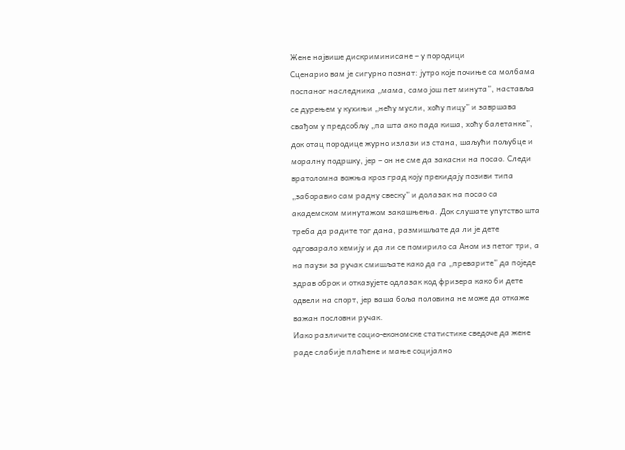Жене највише дискриминисане – у породици
Сценарио вам је сигурно познат: јутро које почиње са молбама поспаног наследника „мама, само још пет минута”, наставља се дурењем у кухињи „нећу мусли, хоћу пицу” и завршава свађом у предсобљу „па шта ако пада киша, хоћу балетанке”, док отац породице журно излази из стана, шаљући пољубце и моралну подршку, јер – он не сме да закасни на посао. Следи вратоломна вожња кроз град коју прекидају позиви типа „заборавио сам радну свеску” и долазак на посао са академском минутажом закашњења. Док слушате упутство шта треба да радите тог дана, размишљате да ли је дете одговарало хемију и да ли се помирило са Аном из петог три, а на паузи за ручак смишљате како да га „преварите” да поједе здрав оброк и отказујете одлазак код фризера како би дете одвели на спорт, јер ваша боља половина не може да откаже важан пословни ручак.
Иако различите социо-економске статистике сведоче да жене раде слабије плаћене и мање социјално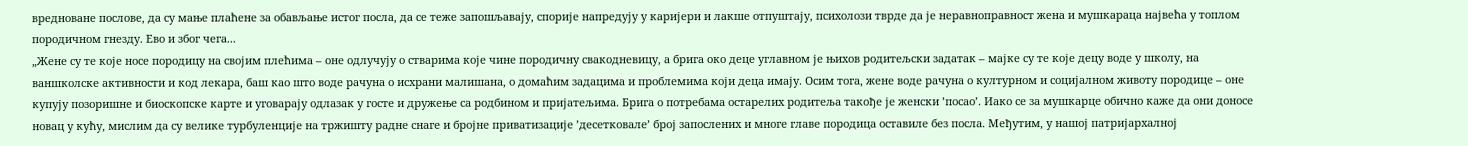вредноване послове, да су мање плаћене за обављање истог посла, да се теже запошљавају, спорије напредују у каријери и лакше отпуштају, психолози тврде да је неравноправност жена и мушкараца највећа у топлом породичном гнезду. Ево и због чега...
„Жене су те које носе породицу на својим плећима – оне одлучују о стварима које чине породичну свакодневицу, а брига око деце углавном је њихов родитељски задатак – мајке су те које децу воде у школу, на ваншколске активности и код лекара, баш као што воде рачуна о исхрани малишана, о домаћим задацима и проблемима који деца имају. Осим тога, жене воде рачуна о културном и социјалном животу породице – оне купују позоришне и биоскопске карте и уговарају одлазак у госте и дружење са родбином и пријатељима. Брига о потребама остарелих родитеља такође је женски ’посао’. Иако се за мушкарце обично каже да они доносе новац у кућу, мислим да су велике турбуленције на тржишту радне снаге и бројне приватизације ’десетковале’ број запослених и многе главе породица оставиле без посла. Међутим, у нашој патријархалној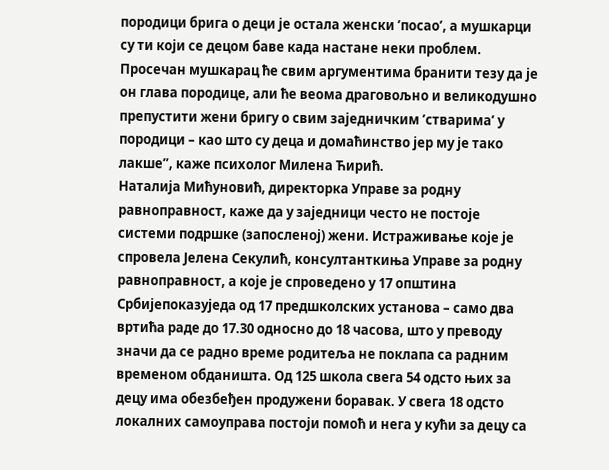породици брига о деци је остала женски ’посао’, а мушкарци су ти који се децом баве када настане неки проблем. Просечан мушкарац ће свим аргументима бранити тезу да је он глава породице, али ће веома драговољно и великодушно препустити жени бригу о свим заједничким ’стварима’ у породици – као што су деца и домаћинство јер му је тако лакше”, каже психолог Милена Ћирић.
Наталија Мићуновић, директорка Управе за родну равноправност, каже да у заједници често не постоје системи подршке (запосленој) жени. Истраживање које је спровела Јелена Секулић, консултанткиња Управе за родну равноправност, а које је спроведено у 17 општина Србијепоказуједа од 17 предшколских установа – само два вртића раде до 17.30 односно до 18 часова, што у преводу значи да се радно време родитеља не поклапа са радним временом обданишта. Од 125 школа свега 54 одсто њих за децу има обезбеђен продужени боравак. У свега 18 одсто локалних самоуправа постоји помоћ и нега у кући за децу са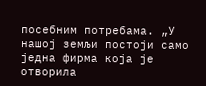посебним потребама. „У нашој земљи постоји само једна фирма која је отворила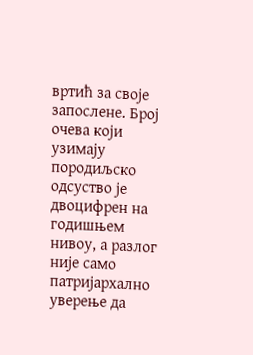вртић за своје запослене. Број очева који узимају породиљско одсуство је двоцифрен на годишњем нивоу, а разлог није само патријархално уверење да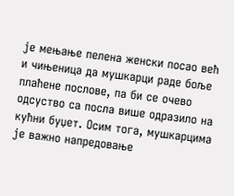је мењање пелена женски посао већ и чињеница да мушкарци раде боље плаћене послове, па би се очево одсуство са посла више одразило на кућни буџет. Осим тога, мушкарцима је важно напредовање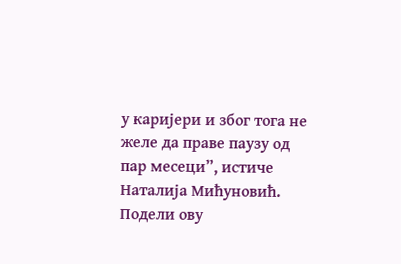у каријери и због тога не желе да праве паузу од пар месеци”, истиче Наталија Мићуновић.
Подели ову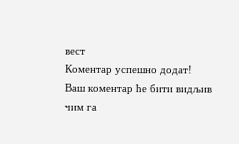вест
Комeнтар успeшно додат!
Ваш комeнтар ћe бити видљив чим га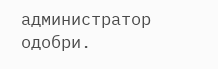администратор одобри.